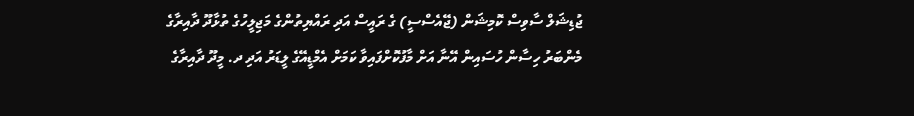ޖުޑިޝަލް ސާވިސް ކޮމިޝަން (ޖޭއެސްސީ) ގެ ރައީސް އަދި ރައްޔިތުންގެ މަޖިލީހުގެ ތުޅާދޫ ދާއިރާގެ މެންބަރު ހިސާން ހުސައިން އޭނާ އަށް މާފުކޮށްފައިވާ ކަމަށް އެމްޑީއޭގެ ލީޑަރު އަދި ދ. މީދޫ ދާއިރާގެ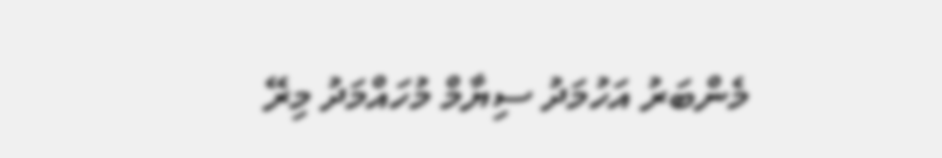މެންބަރު އަހުމަދު ސިޔާމް މުހައްމަދު މިރޭ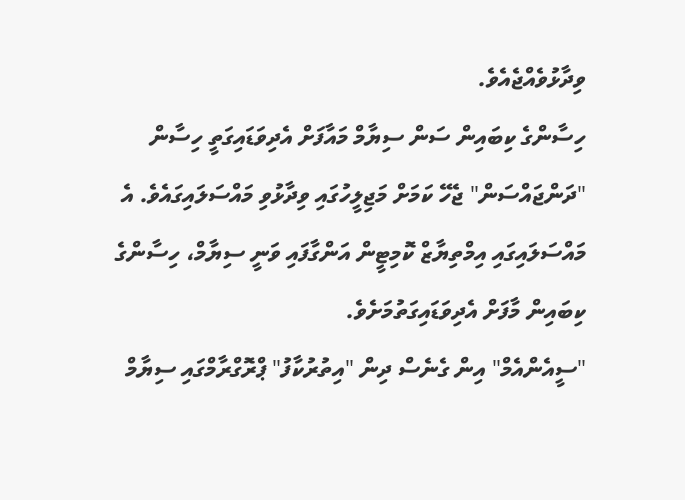ވިދާޅުވެއްޖެއެވެ.
ހިސާންގެ ކިބައިން ސަން ސިޔާމް މައާފަށް އެދިވަޑައިގަތީ ހިސާން "ދަންޖައްސަން" ޖެހޭ ކަމަށް މަޖިލީހުގައި ވިދާޅުވި މައްސަލައިގައެވެ. އެ މައްސަލައިގައި އިމްތިޔާޒް ކޮމިޓީން އަންގާފައި ވަނީ ސިޔާމް، ހިސާންގެ ކިބައިން މާފަށް އެދިވަޑައިގަތުމަށެވެ.
"ސީއެންއެމް" އިން ގެނެސް ދިން "އިތުރުކާފު" ޕްރޮގްރާމްގައި ސިޔާމް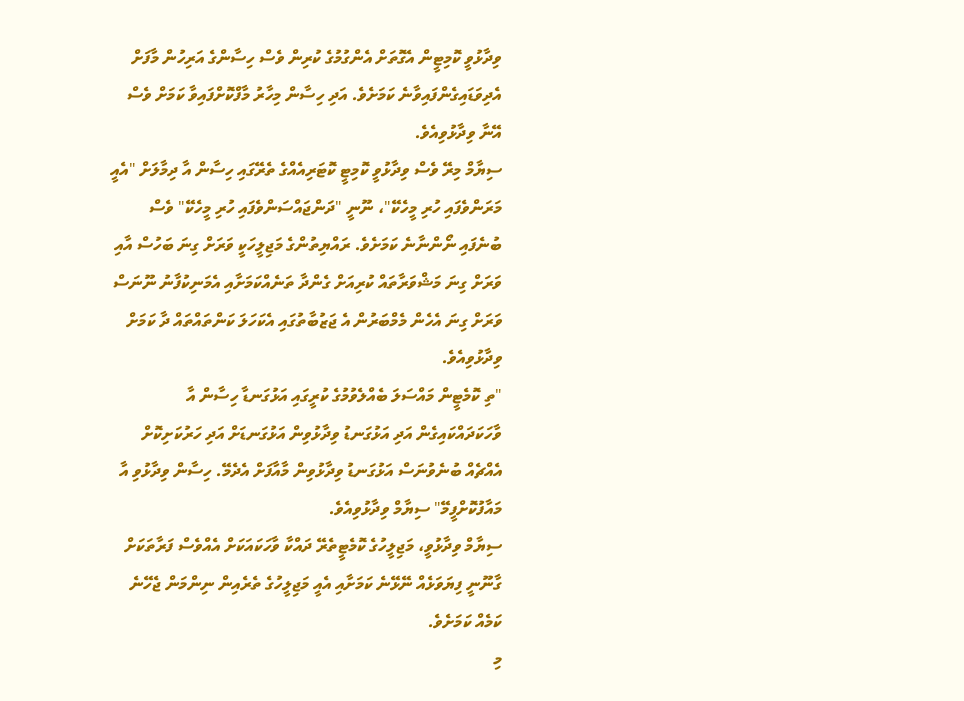ވިދާޅުވީ ކޮމިޓީން އެގޮތަށް އެންގުމުގެ ކުރިން ވެސް ހިސާންގެ އަރިހުން މާފަށް އެދިވަޑައިގެންފައިވާނެ ކަމަށެވެ. އަދި ހިސާން މިހާރު މާފްކޮށްފައިވާ ކަމަށް ވެސް އޭނާ ވިދާޅުވިއެވެ.
ސިޔާމް މިރޭ ވެސް ވިދާޅުވީ ކޮމިޓީ ކޮޓަރިއެއްގެ ތެރޭގައި ހިސާން އާ ދިމާލަށް "އެއީ މަރަންވެފައި ހުރި މީހެކޭ"، ނޫނީ "ދަންޖައްސަންވެފައި ހުރި މީހެކޭ" ވެސް ބުނެފައި ނޯންނާނެ ކަމަށެވެ. ރައްޔިތުންގެ މަޖިލީހަކީ ވަރަށް ގިނަ ބަހުސް އާއި ވަރަށް ގިނަ މަޝްވަރާތައް ކުރިއަށް ގެންދާ ތަނެއްކަމަށާއި އެމަނިކުފާނު ނޫނަސް ވަރަށް ގިނަ އެހެން މެމްބަރުން އެ ޖަޒުބާތުގައި އެކަހަލަ ކަންތައްތައް ދާ ކަމަށް ވިދާޅުވިއެވެ.
"ތި ކޮމެޓީން މައްސަލަ ބެއްލެވުމުގެ ކުރީގައި އަޅުގަނޑާ ހިސާން އާ ވާހަކަދައްކައިގެން އަދި އަޅުގަނޑު ވިދާޅުވިން އަޅުގަނޑަށް އަދި ހަރުކަށިކޮށް އެއްޗެއް ބުނެވުނަސް އަޅުގަނޑު ވިދާޅުވިން މާއާފަށް އެދެމޭ. ހިސާން ވިދާޅުވި އާ މައާފުކޮށްފީމޭ" ސިޔާމް ވިދާޅުވިއެވެ.
ސިޔާމް ވިދާޅުވީ، މަޖިލީހުގެ ކޮމެޓީތެރޭ ދައްކާ ވާހަކައަކަށް އެއްވެސް ފަރާތަކަށް ގާނޫނީ ފިޔަވަޅެއް ނޭޅޭނެ ކަމަށާއި އެއީ މަޖިލީހުގެ ތެރެއިން ނިންމަން ޖެހޭނެ ކަމެއް ކަމަށެވެ.
މި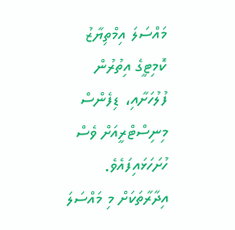މައްސަލަ އިމްތިޔާޒު ކޮމިޓީގެ އިތުރުން ފުލުހަށާއި، ޑިފެންސް މިނިސްޓްރީއަށް ވެސް ހުށަހަޅައިފައެވެ. އިދާރާތަކަށް މި މައްސަލަ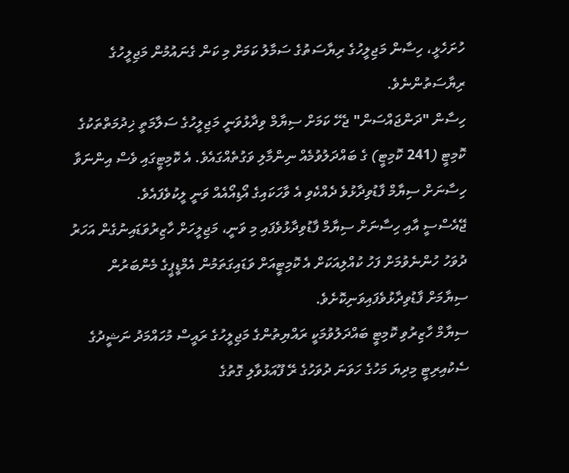ހުށަހެޅީ، ހިސާން މަޖިލީހުގެ ރިޔާސަތުގެ ސަމާލު ކަމަށް މި ކަން ގެނައުމުން މަޖިލީހުގެ ރިޔާސަތުންނެވެ.
ހިސާން "ދަންޖައްސަން" ޖެހޭ ކަމަށް ސިޔާމް ވިދާޅުވަނީ މަޖިލީހުގެ ސަލާމަތީ ޚިދުމަތްތަކުގެ ކޮމިޓީ (241 ކޮމިޓީ) ގެ ބައްދަލުވުމެއް ނިންމާލި ވަގުތެއްގައެވެ. އެ ކޮމިޓީގައި ވެސް އިންނަވާ ހިސާނަށް ސިޔާމް ފާޑުވިދާޅުވެ ދެއްކެވި އެ ވާހަކައިގެ އޯޑިއޯއެއް ވަނީ ލީކުވެފައެވެ.
ޖޭއެސްސީ އާއި ހިސާނަށް ސިޔާމް ފާޑުވިދާޅުވެފައި މި ވަނީ، މަޖިލީހަށް ހާޒިރުވަޑައިނުގެން އަހަރު ދުވަހު ހުންނެވުމަށް ފަހު ކުއްލިއަކަށް އެ ކޮމިޓީއަށް ވަޑައިގަތަމުން އެމްޑީޕީގެ މެންބަރުން ސިޔާމަށް ފާޑުވިދާޅުވެފައިވަނިކޮށެވެ.
ސިޔާމް ހާޒިރުވި ކޮމިޓީ ބައްދަލުވުމަކީ ރައްޔިތުންގެ މަޖިލީހުގެ ރައީސް މުހައްމަދު ނަޝީދުގެ ސެކުއިރިޓީ މިދިޔަ މަހުގެ ހަވަނަ ދުވަހުގެ ރޭ ފޫއަޅުވާލި ގޮތުގެ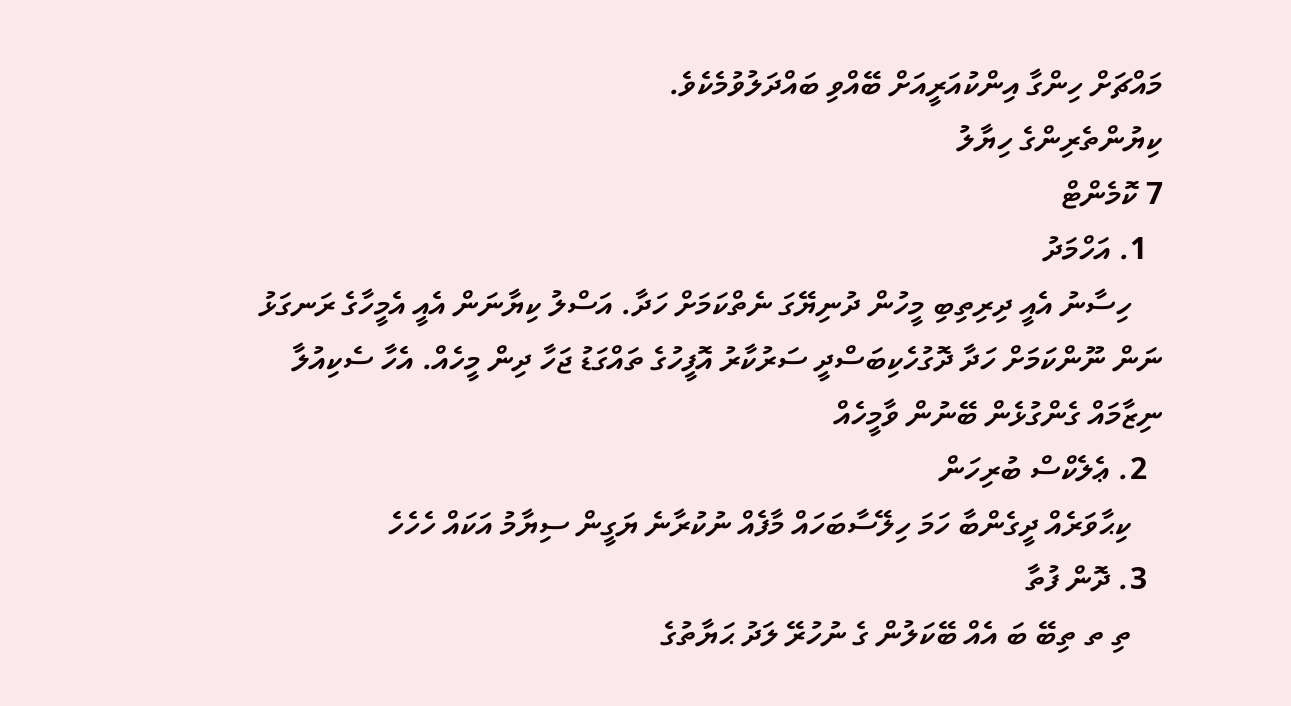މައްޗަށް ހިންގާ އިންކުއަރީއަށް ބޭއްވި ބައްދަލުވުމެކެވެ.
ކިޔުންތެރިންގެ ހިޔާލު
7 ކޮމެންޓް
  1. އަހްމަދު
    ހިސާނު އެއީ ދިރިތިބި މީހުން ދުނިޔޭގަ ނެތްކަމަށް ހަދާ. އަސްލު ކިޔާނަން އެއީ އެމީހާގެ ރަނގަޅު ނަން ނޫންކަމަށް ހަދާ ދޮގުހެކިބަސްދީ ސަރުކާރު އޮފީހުގެ ތައްގަޑު ޖަހާ ދިން މީހެއް. އެހާ ސެކިއުލާ ނިޒާމައް ގެންގުޅެން ބޭނުން ވާމީހެއް
  2. ޢެލެކްސް ބުރިހަން
    ކިޙާވަރެއް ދީގެންބާ ހަމަ ހިލޭސާބަހައް މާފެއް ނުކުރާނެ ޔަގީން ސިޔާމު އަކައް ހެހެހެ
  3. ދޮން ފުތާ
    ތި ތ ތިބޭ ބަ އެއް ބޭކަލުން ގެ ނުހުރޭ ލަދު ޙަޔާތުގެ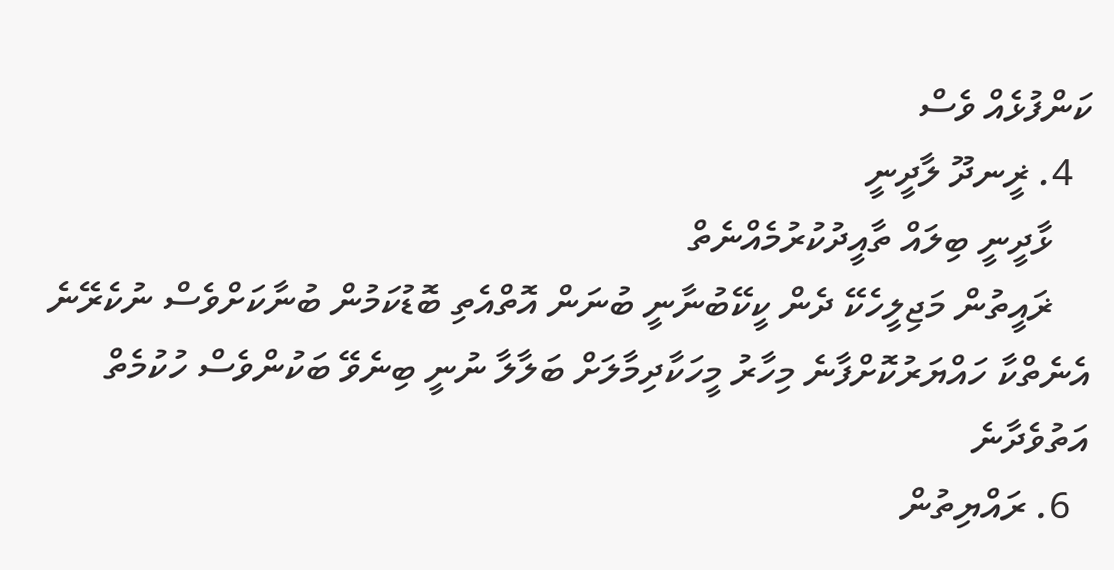ކަންފުޅެއް ވެސް
  4. ޜީނދޫ ލާދީނީ
    ޅާދީނީ ބިލައް ތާއީދުކުރުމެއްނެތް
    ޜައީތުން މަޖިލީހެކޭ ދެން ކީކޭބުނާނީ ބުނަން އޮތްއެތި ބޮޑުކަމުން ބުނާކަށްވެސް ނުކެރޭނެ އެނެތްކާ ހައްޔަރުކޮށްފާނެ މިހާރު މީހަކާދިމާލަށް ބަލާލާ ނުނީ ބިނެވޭ ބަކުންވެސް ހުކުމެތް އަތުވެދާނެ
  6. ރައްޔިތުން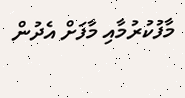މާފުކުރުމާއި މާފަށް އެދުން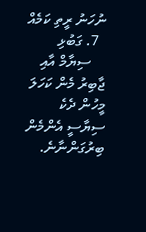ނުހަނު ރީތި ކަމެއް
  7. ގަބުޅި
    ސިޔާމް އާއި ޖާބިރު މެން ކަހަލަ މީހުން ދެކެ ސިޔާސީ އެންމެން ބިރުގަންނާނެ.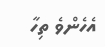އެހެންވެ ތިހާ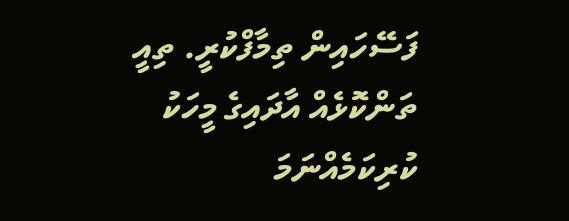ފަސޭހައިން ތިމާފްކުރީ. ތިއީ ތަންކޮޅެއް އާދައިގެ މީހަކު ކުރިކަމެއްނަމަ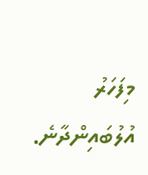މިފަހަރު އުލުބައިންދާނެ.